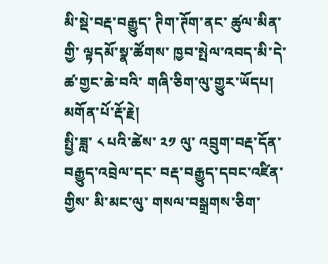མི་སྡེ་བརྡ་བརྒྱུད་ ཊིག་ཊོག་ནང་ ཚུལ་མིན་གྱི་ ལྟདམོ་སྣ་ཚོགས་ ཁྱབ་སྤེལ་འབད་མི་དེ་ ཚ་གྱང་ཆེ་བའི་ གཞི་ཅིག་ལུ་གྱུར་ཡོདཔ།
མགོན་པོ་རྡོ་རྗེ།
སྤྱི་ཟླ་ ༨ པའི་ཚེས་ ༢༡ ལུ་ འབྲུག་བརྡ་དོན་བརྒྱུད་འབྲེལ་དང་ བརྡ་བརྒྱུད་དབང་འཛིན་གྱིས་ མི་མང་ལུ་ གསལ་བསྒྲགས་ཅིག་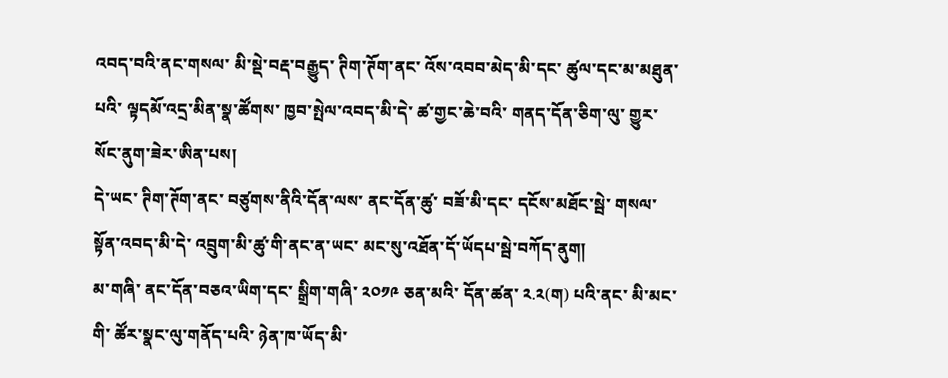འབད་བའི་ནང་གསལ་ མི་སྡེ་བརྡ་བརྒྱུད་ ཊིག་ཊོག་ནང་ འོས་འབབ་མེད་མི་དང་ ཚུལ་དང་མ་མཐུན་པའི་ ལྟདམོ་འདྲ་མིན་སྣ་ཚོགས་ ཁྱབ་སྤེལ་འབད་མི་དེ་ ཚ་གྱང་ཆེ་བའི་ གནད་དོན་ཅིག་ལུ་ གྱུར་སོང་ནུག་ཟེར་ཨིན་པས།
དེ་ཡང་ ཊིག་ཊོག་ནང་ བཙུགས་ནིའི་དོན་ལས་ ནང་དོན་ཚུ་ བཟོ་མི་དང་ དངོས་མཐོང་སྦེ་ གསལ་སྟོན་འབད་མི་དེ་ འབྲུག་མི་ཚུ་གི་ནང་ན་ཡང་ མང་སུ་འཐོན་དོ་ཡོདཔ་སྦེ་བཀོད་ནུག།
མ་གཞི་ ནང་དོན་བཅའ་ཡིག་དང་ སྒྲིག་གཞི་ ༢༠༡༩ ཅན་མའི་ དོན་ཚན་ ༢.༢(ག) པའི་ནང་ མི་མང་གི་ ཚོར་སྣང་ལུ་གནོད་པའི་ ཉེན་ཁ་ཡོད་མི་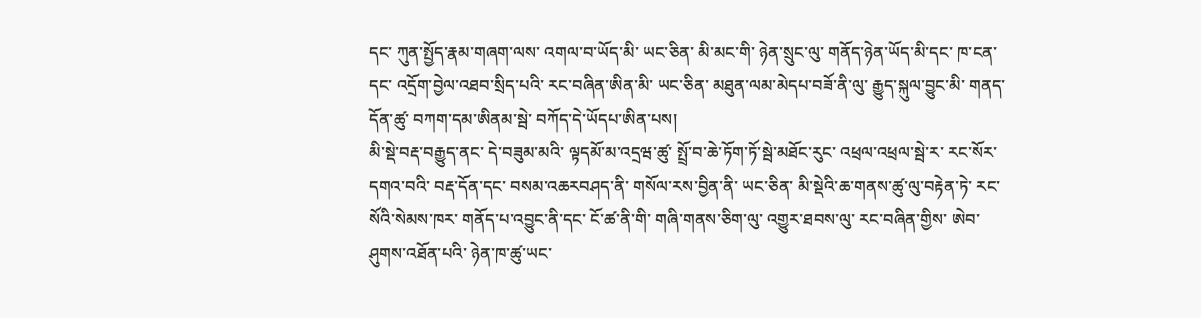དང་ ཀུན་སྤྱོད་རྣམ་གཞག་ལས་ འགལ་བ་ཡོད་མི་ ཡང་ཅིན་ མི་མང་གི་ ཉེན་སྲུང་ལུ་ གནོད་ཉེན་ཡོད་མི་དང་ ཁ་ངན་དང་ འདྲོག་བྱེལ་འཐབ་སྲིད་པའི་ རང་བཞིན་ཨིན་མི་ ཡང་ཅིན་ མཐུན་ལམ་མེདཔ་བཟོ་ནི་ལུ་ རྒྱུད་སྐུལ་བྱུང་མི་ གནད་དོན་ཚུ་ བཀག་དམ་ཨིནམ་སྦེ་ བཀོད་དེ་ཡོདཔ་ཨིན་པས།
མི་སྡེ་བརྡ་བརྒྱུད་ནང་ དེ་བཟུམ་མའི་ ལྟདམོ་མ་འདྲཝ་ཚུ་ སྤྲོ་བ་ཆེ་ཏོག་ཏོ་སྦེ་མཐོང་རུང་ འཕྲལ་འཕྲལ་སྦེ་ར་ རང་སོར་དགའ་བའི་ བརྡ་དོན་དང་ བསམ་འཆརབཤད་ནི་ གསོལ་རས་བྱིན་ནི་ ཡང་ཅིན་ མི་སྡེའི་ཆ་གནས་ཚུ་ལུ་བརྟེན་ཏེ་ རང་སོའི་སེམས་ཁར་ གནོད་པ་འབྱུང་ནི་དང་ ངོ་ཚ་ནི་གི་ གཞི་གནས་ཅིག་ལུ་ འགྱུར་ཐབས་ལུ་ རང་བཞིན་གྱིས་ ཨེབ་ཤུགས་འཐོན་པའི་ ཉེན་ཁ་ཚུ་ཡང་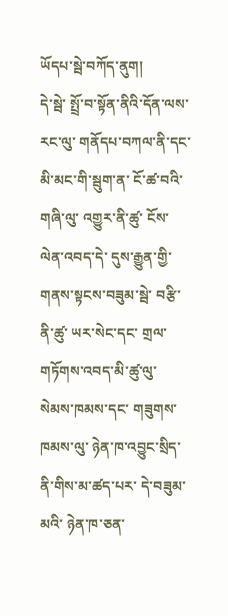ཡོདཔ་སྦེ་བཀོད་ནུག།
དེ་སྦེ་ སྤྲོ་བ་སྟོན་ནིའི་དོན་ལས་ རང་ལུ་ གནོདཔ་བཀལ་ནི་དང་ མི་མང་གི་སྦུག་ན་ ངོ་ཚ་བའི་གཞི་ལུ་ འགྱུར་ནི་ཚུ་ ངོས་ལེན་འབད་དེ་ དུས་རྒྱུན་གྱི་ གནས་སྟངས་བཟུམ་སྦེ་ བརྩི་ནི་ཚུ་ ཡར་སེང་དང་ གྲལ་གཏོགས་འབད་མི་ཚུ་ལུ་ སེམས་ཁམས་དང་ གཟུགས་ཁམས་ལུ་ ཉེན་ཁ་འབྱུང་སྲིད་ནི་གིས་མ་ཚད་པར་ དེ་བཟུམ་མའི་ ཉེན་ཁ་ཅན་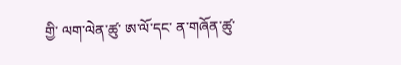གྱི་ ལག་ལེན་ཚུ་ ཨ་ལོ་དང་ ན་གཞོན་ཚུ་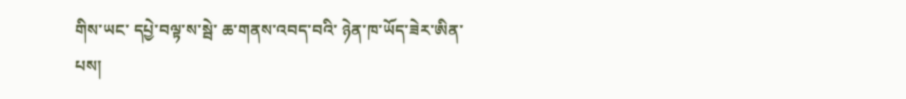གིས་ཡང་ དཔྱེ་བལྟ་ས་སྦེ་ ཆ་གནས་འབད་བའི་ ཉེན་ཁ་ཡོད་ཟེར་ཨིན་པས།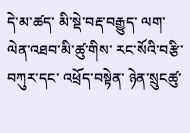དེ་མ་ཚད་ མི་སྡེ་བརྡ་བརྒྱུད་ ལག་ལེན་འཐབ་མི་ཚུ་གིས་ རང་སོའི་བརྩི་བཀུར་དང་ འཕྲོད་བསྟེན་ ཉེན་སྲུངཚུ་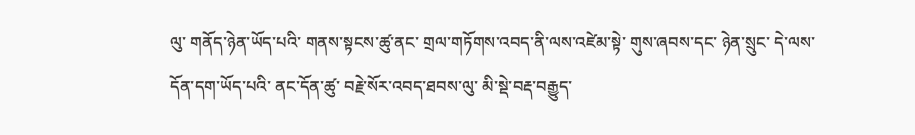ལུ་ གནོད་ཉེན་ཡོད་པའི་ གནས་སྟངས་ཚུ་ནང་ གྲལ་གཏོགས་འབད་ནི་ལས་འཛེམ་སྟེ་ གུས་ཞབས་དང་ ཉེན་སྲུང་ དེ་ལས་ དོན་དག་ཡོད་པའི་ ནང་དོན་ཚུ་ བརྗེ་སོར་འབད་ཐབས་ལུ་ མི་སྡེ་བརྡ་བརྒྱུད་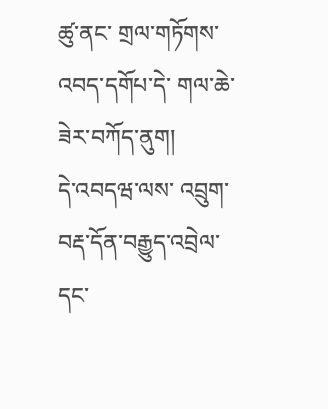ཚུ་ནང་ གྲལ་གཏོགས་འབད་དགོཔ་དེ་ གལ་ཆེ་ཟེར་བཀོད་ནུག།
དེ་འབདཝ་ལས་ འབྲུག་བརྡ་དོན་བརྒྱུད་འབྲེལ་དང་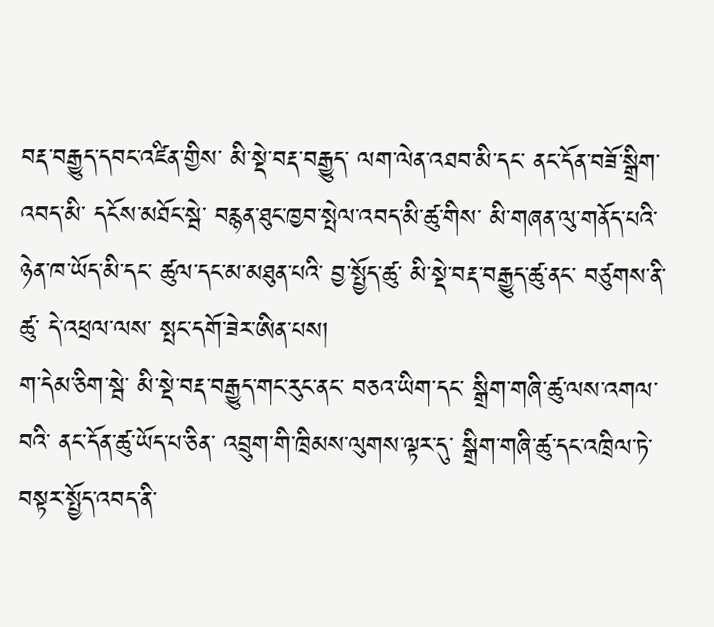བརྡ་བརྒྱུད་དབང་འཛིན་གྱིས་ མི་སྡེ་བརྡ་བརྒྱུད་ ལག་ལེན་འཐབ་མི་དང་ ནང་དོན་བཟོ་སྒྲིག་འབད་མི་ དངོས་མཐོང་སྦེ་ བརྙན་ཐུང་ཁྱབ་སྤེལ་འབད་མི་ཚུ་གིས་ མི་གཞན་ལུ་གནོད་པའི་ ཉེན་ཁ་ཡོད་མི་དང་ ཚུལ་དང་མ་མཐུན་པའི་ བྱ་སྤྱོད་ཚུ་ མི་སྡེ་བརྡ་བརྒྱུད་ཚུ་ནང་ བཙུགས་ནི་ཚུ་ དེ་འཕྲལ་ལས་ སྤང་དགོ་ཟེར་ཨིན་པས།
ག་དེམ་ཅིག་སྦེ་ མི་སྡེ་བརྡ་བརྒྱུད་གང་རུང་ནང་ བཅའ་ཡིག་དང་ སྒྲིག་གཞི་ཚུ་ལས་འགལ་བའི་ ནང་དོན་ཚུ་ཡོད་པ་ཅིན་ འབྲུག་གི་ཁྲིམས་ལུགས་ལྟར་དུ་ སྒྲིག་གཞི་ཚུ་དང་འཁྲིལ་ཏེ་ བསྟར་སྤྱོད་འབད་ནི་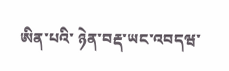ཨིན་པའི་ ཉེན་བརྡ་ཡང་འབདཝ་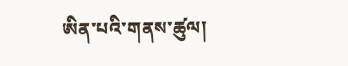ཨིན་པའི་གནས་ཚུལ།